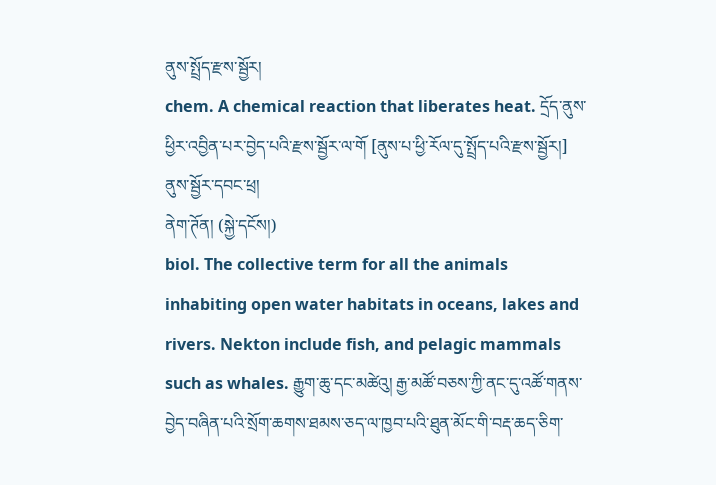ནུས་སྤྲོད་རྫས་སྦྱོར།
chem. A chemical reaction that liberates heat. དྲོད་ནུས་ཕྱིར་འབྱིན་པར་བྱེད་པའི་རྫས་སྦྱོར་ལ་གོ [ནུས་པ་ཕྱི་རོལ་དུ་སྤྲོད་པའི་རྫས་སྦྱོར།]
ནུས་སྦྱོར་དབང་ཕྲ།
ནེག་ཊོན། (སྐྱེ་དངོས།)
biol. The collective term for all the animals inhabiting open water habitats in oceans, lakes and rivers. Nekton include fish, and pelagic mammals such as whales. རྒྱུག་ཆུ་དང་མཚེའུ། རྒྱ་མཚོ་བཅས་ཀྱི་ནང་དུ་འཚོ་གནས་བྱེད་བཞིན་པའི་སྲོག་ཆགས་ཐམས་ཅད་ལ་ཁྱབ་པའི་ཐུན་མོང་གི་བརྡ་ཆད་ཅིག་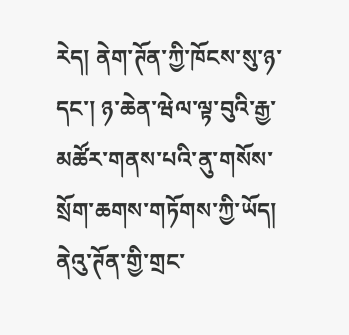རེད། ནེག་ཊོན་ཀྱི་ཁོངས་སུ་ཉ་དང་། ཉ་ཆེན་ཝེལ་ལྟ་བུའི་རྒྱ་མཚོར་གནས་པའི་ནུ་གསོས་སྲོག་ཆགས་གཏོགས་ཀྱི་ཡོད།
ནེའུ་ཊོན་གྱི་གྲང་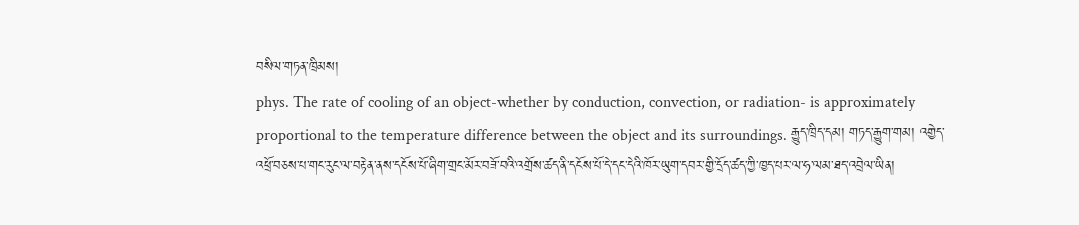བསིལ་གཏན་ཁྲིམས།
phys. The rate of cooling of an object-whether by conduction, convection, or radiation- is approximately proportional to the temperature difference between the object and its surroundings. རྒྱུད་ཁྲིད་དམ། གཏད་རྒྱུག་གམ། འགྱེད་འཕྲོ་བཅས་པ་གང་རུང་ལ་བརྟེན་ནས་དངོས་པོ་ཞིག་གྲང་མོར་བཟོ་བའི་འགྲོས་ཚད་ནི་དངོས་པོ་དེ་དང་དེའི་ཁོར་ཡུག་དབར་གྱི་དྲོད་ཚད་ཀྱི་ཁྱད་པར་ལ་ཧ་ལམ་ཐད་འབྲེལ་ཡིན།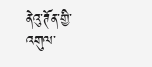ནེའུ་ཊོན་གྱི་འགུལ་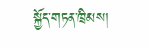སྐྱོད་གཏན་ཁྲིམས།